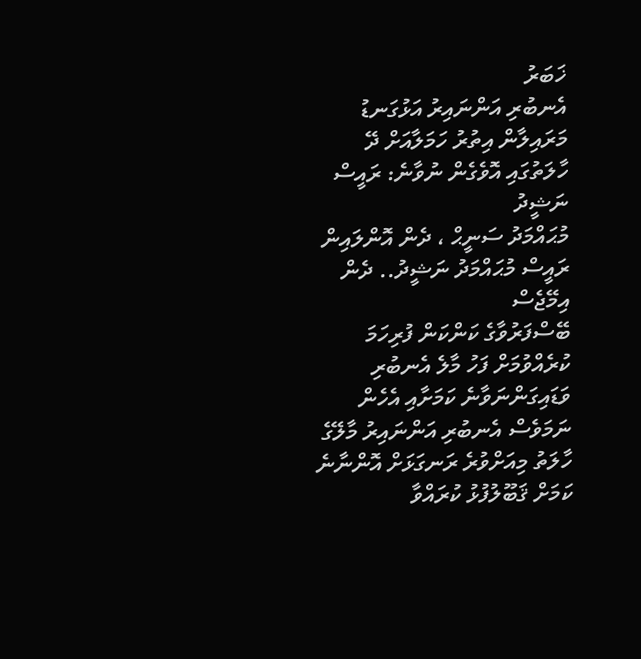ޚަބަރު
އެނބުރި އަންނައިރު އަޅުގަނޑު މަރައިލާން އިތުރު ހަމަލާއަށް ދޭ ހާލަތުގައި އޮވެގެން ނުވާނެ: ރައީސް ނަޝީދު
މުޙައްމަދު ސަނީޙް ، ދެން އޮންލައިން
ރައީސް މުޙައްމަދު ނަޝީދު.. ދެން އިމޭޖެސް
ބޭސްފަރުވާގެ ކަންކަން ފުރިހަމަ ކުރެއްވުމަށް ފަހު މާލެ އެނބުރި ވަޑައިގަންނަވާނެ ކަމަށާއި އެހެން ނަމަވެސް އެނބުރި އަންނައިރު މާލޭގެ ހާލަތު މިއަށްވުރެ ރަނގަޅަށް އޮންނާނެ ކަމަށް ޤަބޫލުފުޅު ކުރައްވާ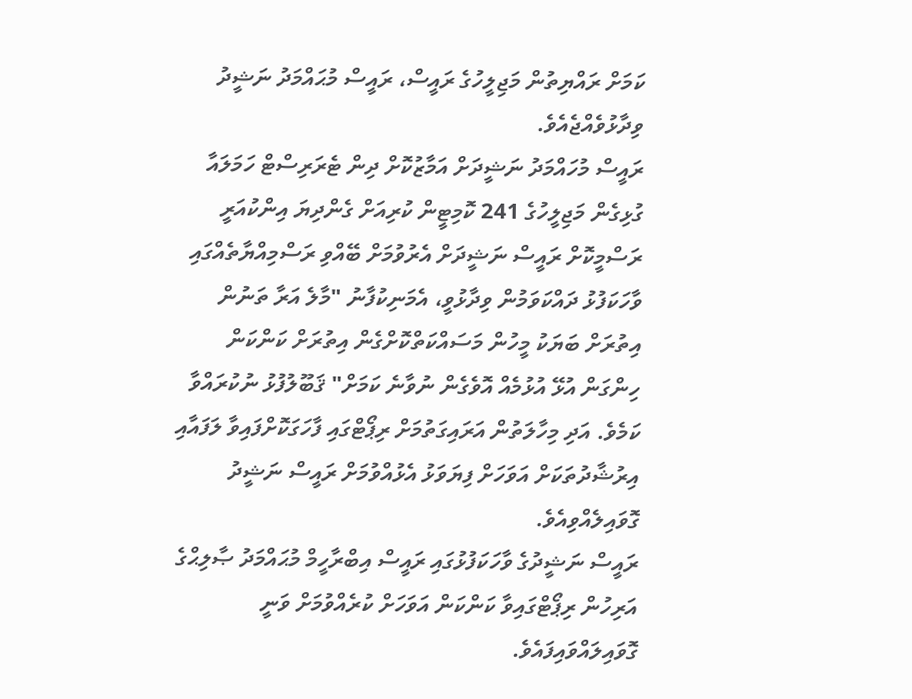ކަމަށް ރައްޔިތުން މަޖިލީހުގެ ރައީސް، ރައީސް މުޙައްމަދު ނަޝީދު ވިދާޅުވެއްޖެއެވެ.
ރައީސް މުހައްމަދު ނަޝީދަށް އަމާޒުކޮށް ދިން ޓެރަރިސްޓް ހަމަލައާ ގުޅިގެން މަޖިލީހުގެ 241 ކޮމިޓީން ކުރިއަށް ގެންދިޔަ އިންކުއަރީ ރަސްމީކޮށް ރައީސް ނަޝީދަށް އެރުވުމަށް ބޭއްވި ރަސްމިއްޔާތެއްގައި ވާހަކަފުޅު ދައްކަވަމުން ވިދާޅުވީ، އެމަނިކުފާނު "މާލެ އަރާ ތަނުން އިތުރަށް ބަޔަކު މީހުން މަސައްކަތްކޮށްގެން އިތުރަށް ކަންކަން ހިންގަން އުޅޭ އުޅުމެއް އޮވެގެން ނުވާނެ ކަމަށް" ޤަބޫލުފުޅު ނުކުރައްވާ ކަމެވެ. އަދި މިހާލަތުން އަރައިގަތުމަށް ރިޕޯޓްގައި ފާހަގަކޮށްފައިވާ ލަފައާއި އިރުޝާދުތަކަށް އަވަހަށް ފިޔަވަޅު އެޅުއްވުމަށް ރައީސް ނަޝީދު ގޮވައިލެއްވިއެވެ.
ރައީސް ނަޝީދުގެ ވާހަކަފުޅުގައި ރައީސް އިބްރާހީމް މުޙައްމަދު ޞާލިޙްގެ އަރިހުން ރިޕޯޓްގައިވާ ކަންކަން އަވަހަށް ކުރެއްވުމަށް ވަނީ ގޮވައިލައްވައިފައެވެ.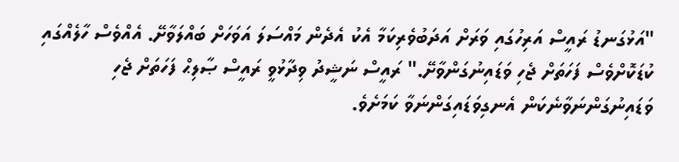"އަޅުގަނޑު ރައީސް އަރިހުގައި ވަރަށް އަދަބުވެރިކަމާ އެކު އެދެން މައްސަލަ އަވަހަށް ބައްލަވާށޭ. އެއްވެސް ހާލެއްގައި ކުޑަކޮށްވެސް ފަހަތަށް ޖެހި ވަޑައިނުގަންވާށޭ." ރައީސް ނަޝީދު ވިދާޅުވީ ރައީސް ޞާލިޙް ފަހަތަށް ޖެހި ވަޑައިނުގަންނަވާނެކަން އެނގިވަޑައިގަންނަވާ ކަމަށެވެ.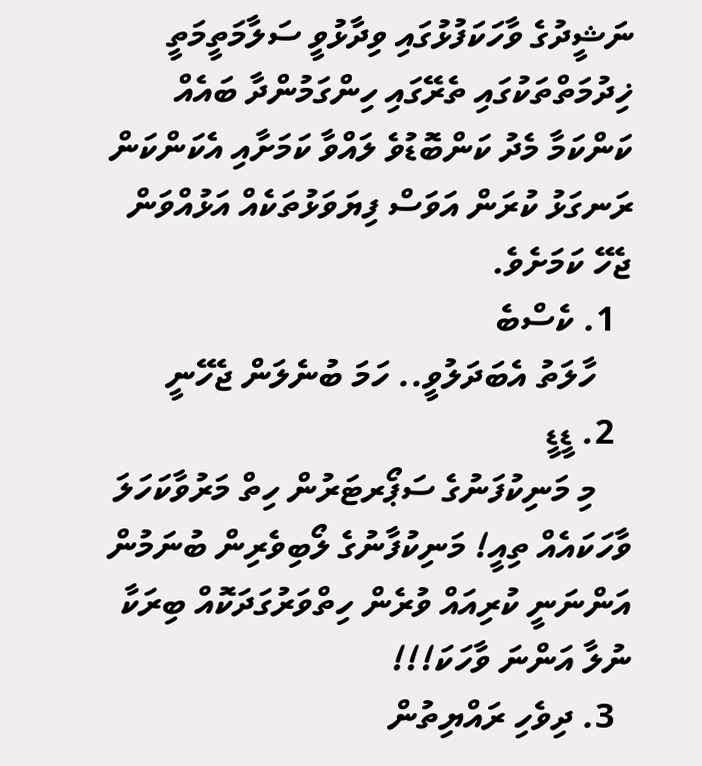ނަޝީދުގެ ވާހަކަފުޅުގައި ވިދާޅުވީ ސަލާމަތީމަތީ ޚިދުމަތްތަކުގައި ތެރޭގައި ހިންގަމުންދާ ބައެއް ކަންކަމާ މެދު ކަންބޮޑުވެ ލައްވާ ކަމަށާއި އެކަންކަން ރަނގަޅު ކުރަން އަވަސް ފިޔަވަޅުތަކެއް އަޅުއްވަން ޖެހޭ ކަމަށެވެ.
  1. ކެސްބެ
    ހާލަތު އެބަދަލުވީ.. ހަމަ ބުނެލަން ޖެހޭނީ
  2. ޑީޑީ
    މި މަނިކުފަނުގެ ސަޕޯރޓަރުން ހިތް މަރުވާކަހަލަ ވާހަކައެއް ތިއީ! މަނިކުފާނުގެ ލޯބިވެރިން ބުނަމުން އަންނަނީ ކުރިއައް ވުރެން ހިތްވަރުގަދަކޮއް ބިރަކާ ނުލާ އަންނަ ވާހަކަ!!!
  3. ދިވެހި ރައްޔިތުން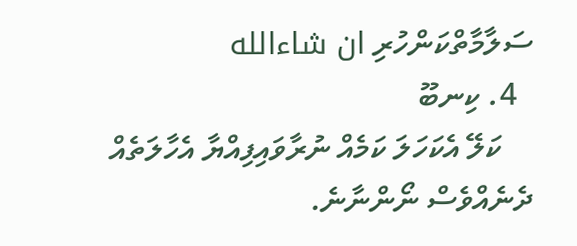ސަލާމާތްކަންހުރި ان شاءالله
  4. ކިނބޫ
    ކަލޭ އެކަހަލަ ކަމެއް ނުރާވައިފިއްޔާ އެހާލަތެއް ދެނެއްވެސް ނޯންނާނެ.